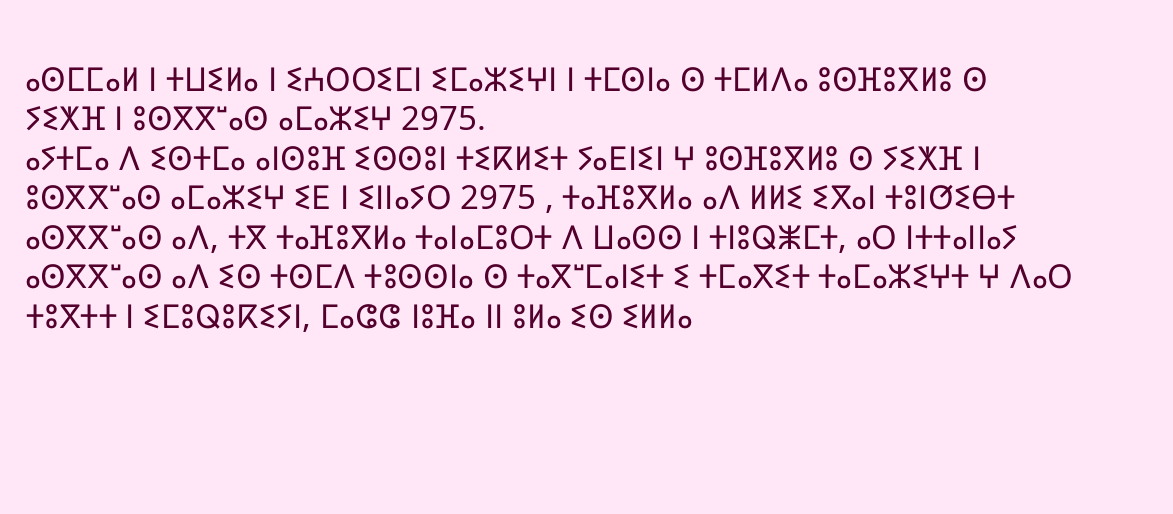ⴰⵙⵎⵎⴰⵍ ⵏ ⵜⵡⵉⵍⴰ ⵏ ⵉⵄⵔⵔⵉⵎⵏ ⵉⵎⴰⵣⵉⵖⵏ ⵏ ⵜⵎⵙⵏⴰ ⵙ ⵜⵎⵍⴷⴰ ⵓⵙⴼⵓⴳⵍⵓ ⵙ ⵢⵉⵅⴼ ⵏ ⵓⵙⴳⴳⵯⴰⵙ ⴰⵎⴰⵣⵉⵖ 2975.
ⴰⵢⵜⵎⴰ ⴷ ⵉⵙⵜⵎⴰ ⴰⵏⵙⵓⴼ ⵉⵙⵙⵓⵏ ⵜⵉⴽⵍⵉⵜ ⵢⴰⴹⵏⵉⵏ ⵖ ⵓⵙⴼⵓⴳⵍⵓ ⵙ ⵢⵉⵅⴼ ⵏ ⵓⵙⴳⴳⵯⴰⵙ ⴰⵎⴰⵣⵉⵖ ⵉⴹ ⵏ ⵉⵏⵏⴰⵢⵔ 2975 , ⵜⴰⴼⵓⴳⵍⴰ ⴰⴷ ⵍⵍⵉ ⵉⴳⴰⵏ ⵜⵓⵏⵚⵉⴱⵜ ⴰⵙⴳⴳⵯⴰⵙ ⴰⴷ, ⵜⴳ ⵜⴰⴼⵓⴳⵍⴰ ⵜⴰⵏⴰⵎⵓⵔⵜ ⴷ ⵡⴰⵙⵙ ⵏ ⵜⵏⵓⵕⵥⵎⵜ, ⴰⵔ ⵏⵜⵜⴰⵏⵏⴰⵢ ⴰⵙⴳⴳⵯⴰⵙ ⴰⴷ ⵉⵙ ⵜⵙⵎⴷ ⵜⵓⵙⵙⵏⴰ ⵙ ⵜⴰⴳⵯⵎⴰⵏⵉⵜ ⵉ ⵜⵎⴰⴳⵉⵜ ⵜⴰⵎⴰⵣⵉⵖⵜ ⵖ ⴷⴰⵔ ⵜⵓⴳⵜⵜ ⵏ ⵉⵎⵓⵕⵓⴽⵉⵢⵏ, ⵎⴰⵛⵛ ⵏⵓⴼⴰ ⵏⵏ ⵓⵍⴰ ⵉⵙ ⵉⵍⵍⴰ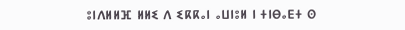ⵓⵏⴷⵍⵍⴼ ⵍⵍⵉ ⴷ ⵉⴽⴽⴰⵏ ⴰⵡⵏⵓⵍ ⵏ ⵜⵏⴱⴰⴹⵜ ⵙ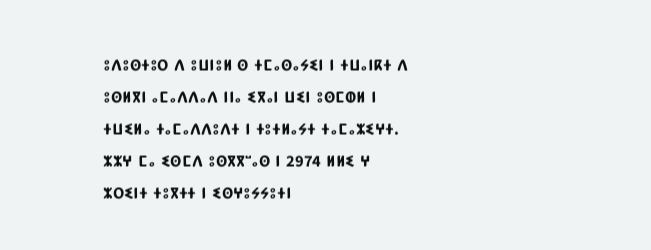ⵓⴷⵓⵙⵜⵓⵔ ⴷ ⵓⵡⵏⵓⵍ ⵙ ⵜⵎⴰⵙⴰⵢⵉⵏ ⵏ ⵜⵡⴰⵏⴽⵜ ⴷ ⵓⵙⵍⴳⵏ ⴰⵎⴰⴷⴷⴰⴷ ⵏⵏⴰ ⵉⴳⴰⵏ ⵡⵉⵏ ⵓⵙⵎⵀⵍ ⵏ ⵜⵡⵉⵍⴰ ⵜⴰⵎⴰⴷⴷⵓⴷⵜ ⵏ ⵜⵓⵜⵍⴰⵢⵜ ⵜⴰⵎⴰⵣⵉⵖⵜ.
ⵣⵣⵖ ⵎⴰ ⵉⵙⵎⴷ ⵓⵙⴳⴳⵯⴰⵙ ⵏ 2974 ⵍⵍⵉ ⵖ ⵣⵔⵉⵏⵜ ⵜⵓⴳⵜⵜ ⵏ ⵉⵙⵖⵓⵢⵢⵓⵜⵏ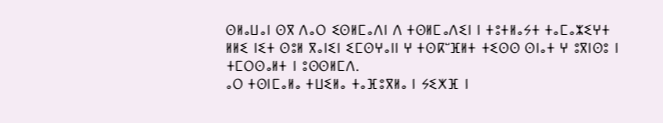ⵙⵍⴰⵡⴰⵏ ⵙⴳ ⴷⴰⵔ ⵉⵙⵍⵎⴰⴷⵏ ⴷ ⵜⵙⵍⵎⴰⴷⵉⵏ ⵏ ⵜⵓⵜⵍⴰⵢⵜ ⵜⴰⵎⴰⵣⵉⵖⵜ ⵍⵍⵉ ⵏⵉⵜ ⵙⵓⵍ ⴳⴰⵏⵉⵏ ⵉⵎⵙⵖⴰⵏⵏ ⵖ ⵜⵙⴽⵯⴼⵍⵜ ⵜⵉⵙⵙ ⵙⵏⴰⵜ ⵖ ⵓⴳⵏⵙⵓ ⵏ ⵜⵎⵔⵙⴰⵍⵜ ⵏ ⵓⵙⵙⵍⵎⴷ.
ⴰⵔ ⵜⵙⵏⵎⴰⵍⴰ ⵜⵡⵉⵍⴰ ⵜⴰⴼⵓⴳⵍⴰ ⵏ ⵢⵉⵅⴼ ⵏ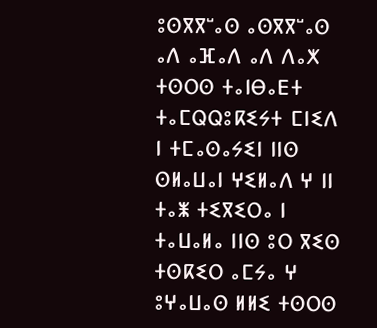ⵓⵙⴳⴳⵯⴰⵙ ⴰⵙⴳⴳⵯⴰⵙ ⴰⴷ ⴰⴼⴰⴷ ⴰⴷ ⴷⴰⵅ ⵜⵙⵔⵙ ⵜⴰⵏⴱⴰⴹⵜ ⵜⴰⵎⵕⵕⵓⴽⵉⵢⵜ ⵎⵏⵉⴷ ⵏ ⵜⵎⴰⵙⴰⵢⵉⵏ ⵏⵏⵙ ⵙⵍⴰⵡⴰⵏ ⵖⵉⵍⴰⴷ ⵖ ⵏⵏ ⵜⴰⵥ ⵜⵉⴳⵉⵔⴰ ⵏ ⵜⴰⵡⴰⵍⴰ ⵏⵏⵙ ⵓⵔ ⴳⵉⵙ ⵜⵙⴽⵉⵔ ⴰⵎⵢⴰ ⵖ ⵓⵖⴰⵡⴰⵙ ⵍⵍⵉ ⵜⵙⵔⵙ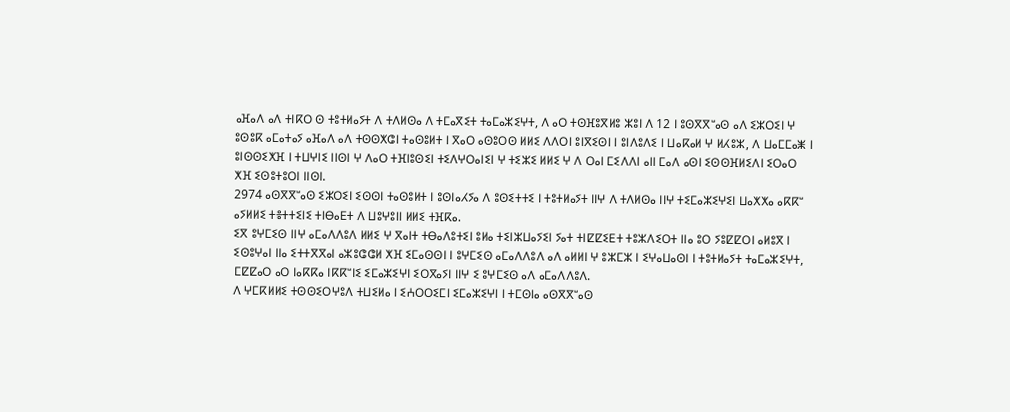ⴰⴼⴰⴷ ⴰⴷ ⵜⵏⴽⵔ ⵙ ⵜⵓⵜⵍⴰⵢⵜ ⴷ ⵜⴷⵍⵙⴰ ⴷ ⵜⵎⴰⴳⵉⵜ ⵜⴰⵎⴰⵣⵉⵖⵜ, ⴷ ⴰⵔ ⵜⵙⴼⵓⴳⵍⵓ ⵣⵓⵏ ⴷ 12 ⵏ ⵓⵙⴳⴳⵯⴰⵙ ⴰⴷ ⵉⵣⵔⵉⵏ ⵖ ⵓⵙⵓⴽ ⴰⵎⴰⵜⴰⵢ ⴰⴼⴰⴷ ⴰⴷ ⵜⵙⵙⵅⵛⵏ ⵜⴰⵙⵓⵍⵜ ⵏ ⴳⴰⵔ ⴰⵙⵓⵔⵙ ⵍⵍⵉ ⴷⴷⵔⵏ ⵓⵏⴳⵉⵙⵏ ⵏ ⵓⵏⴷⵓⴷⵉ ⵏ ⵡⴰⴽⴰⵍ ⵖ ⵍⵃⵓⵣ, ⴷ ⵡⴰⵎⵎⴰⵥ ⵏ ⵓⵏⵙⵙⵉⵅⴼ ⵏ ⵜⵡⵖⵏⵉ ⵏⵏⵙⵏ ⵖ ⴷⴰⵔ ⵜⴼⵏⵓⵙⵉⵏ ⵜⵉⴷⵖⵔⴰⵏⵉⵏ ⵖ ⵜⵉⵣⵉ ⵍⵍⵉ ⵖ ⴷ ⵔⴰⵏ ⵎⵉⴷⴷⵏ ⴰⵏⵏ ⵎⴰⴷ ⴰⵙⵏ ⵉⵙⵙⴼⵍⵉⴷⵏ ⵉⵔⴰⵔ ⵅⴼ ⵉⵙⵓⵜⵓⵔⵏ ⵏⵏⵙⵏ.
2974 ⴰⵙⴳⴳⵯⴰⵙ ⵉⵣⵔⵉⵏ ⵉⵙⵙⵏ ⵜⴰⵙⵓⵍⵜ ⵏ ⵓⵙⵏⴰⵃⵢⴰ ⴷ ⵓⵙⵉⵜⵜⵉ ⵏ ⵜⵓⵜⵍⴰⵢⵜ ⵏⵏⵖ ⴷ ⵜⴷⵍⵙⴰ ⵏⵏⵖ ⵜⵉⵎⴰⵣⵉⵖⵉⵏ ⵡⴰⵅⵅⴰ ⴰⴽⴽⵯ ⴰⵢⵍⵍⵉ ⵜⴻⵜⵜⵉⵏⵉ ⵜⵏⴱⴰⴹⵜ ⴷ ⵡⵓⵖⵓⵏⵏ ⵍⵍⵉ ⵜⴼⴽⴰ.
ⵉⴳ ⵓⵖⵎⵉⵙ ⵏⵏⵖ ⴰⵎⴰⴷⴷⵓⴷ ⵍⵍⵉ ⵖ ⴳⴰⵏⵜ ⵜⴱⴰⴷⵓⵜⵉⵏ ⵓⵍⴰ ⵜⵉⵏⵣⵡⴰⵢⵉⵏ ⵢⴰⵜ ⵜⵏⵇⵇⵉⴹⵜ ⵜⵓⵣⴷⵉⵔⵜ ⵏⵏⴰ ⵓⵔ ⵢⵓⵇⵇⵔⵏ ⴰⵍⵓⴳ ⵏ ⵉⵙⵓⵖⴰⵏ ⵏⵏⴰ ⵉⵜⵜⴳⴳⴰⵏ ⴰⵣⵓⵛⵛⵍ ⵅⴼ ⵉⵎⴰⵙⵙⵏ ⵏ ⵓⵖⵎⵉⵙ ⴰⵎⴰⴷⴷⵓⴷ ⴰⴷ ⴰⵍⵍⵏ ⵖ ⵓⵣⵎⵣ ⵏ ⵉⵖⴰⵡⴰⵙⵏ ⵏ ⵜⵓⵜⵍⴰⵢⵜ ⵜⴰⵎⴰⵣⵉⵖⵜ, ⵎⵇⵇⴰⵔ ⴰⵔ ⵏⴰⴽⴽⴰ ⵏⴽⴽⵯⵏⵉ ⵉⵎⴰⵣⵉⵖⵏ ⵉⵔⴳⴰⵢⵏ ⵏⵏⵖ ⵉ ⵓⵖⵎⵉⵙ ⴰⴷ ⴰⵎⴰⴷⴷⵓⴷ.
ⴷ ⵖⵎⴽⵍⵍⵉ ⵜⵙⵙⵉⵔⵖⵓⴷ ⵜⵡⵉⵍⴰ ⵏ ⵉⵄⵔⵔⵉⵎⵏ ⵉⵎⴰⵣⵉⵖⵏ ⵏ ⵜⵎⵙⵏⴰ ⴰⵙⴳⴳⵯⴰⵙ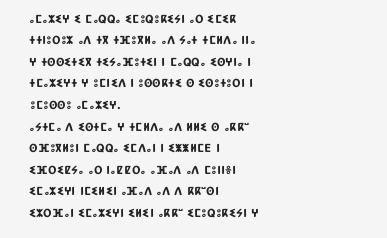ⴰⵎⴰⵣⵉⵖ ⵉ ⵎⴰⵕⵕⴰ ⵉⵎⵓⵕⵓⴽⵉⵢⵏ ⴰⵔ ⵉⵎⵉⴽ ⵜⵜⵏⵓⵔⵓⵣ ⴰⴷ ⵜⴳ ⵜⴼⵓⴳⵍⴰ ⴰⴷ ⵢⴰⵜ ⵜⵎⵍⴷⴰ ⵏⵏⴰ ⵖ ⵜⵙⵙⵉⵜⵉⴳ ⵜⵉⵢⴰⴼⵓⵜⵉⵏ ⵏ ⵎⴰⵕⵕⴰ ⵉⵙⵖⵏⴰ ⵏ ⵜⵎⴰⵣⵉⵖⵜ ⵖ ⵓⵎⵏⵉⴷ ⵏ ⵓⵙⵙⴽⵜⵉ ⵙ ⵉⵙⵓⵜⵓⵔⵏ ⵏ ⵓⵎⵓⵙⵙⵓ ⴰⵎⴰⵣⵉⵖ.
ⴰⵢⵜⵎⴰ ⴷ ⵉⵙⵜⵎⴰ ⵖ ⵜⵎⵍⴷⴰ ⴰⴷ ⵍⵍⵉ ⵙ ⴰⴽⴽⵯ ⵙⴼⵓⴳⵍⵓⵏ ⵎⴰⵕⵕⴰ ⵉⵎⴷⴰⵏ ⵏ ⵉⵥⵥⵍⵎⴹ ⵏ ⵉⴼⵔⵉⵇⵢⴰ ⴰⵔ ⵏⴰⵇⵇⵔⴰ ⴰⴼⴰⴷ ⴰⴷ ⵎⵓⵏⵏⴻⵏ ⵉⵎⴰⵣⵉⵖⵏ ⵏⵎⵉⵍⵉⵏ ⴰⴼⴰⴷ ⴰⴷ ⴷ ⴽⴽⵯⵙⵏ ⵉⵣⵔⴼⴰⵏ ⵉⵎⴰⵣⵉⵖⵏ ⵉⵍⵉⵏ ⴰⴽⴽⵯ ⵉⵎⵓⵕⵓⴽⵉⵢⵏ ⵖ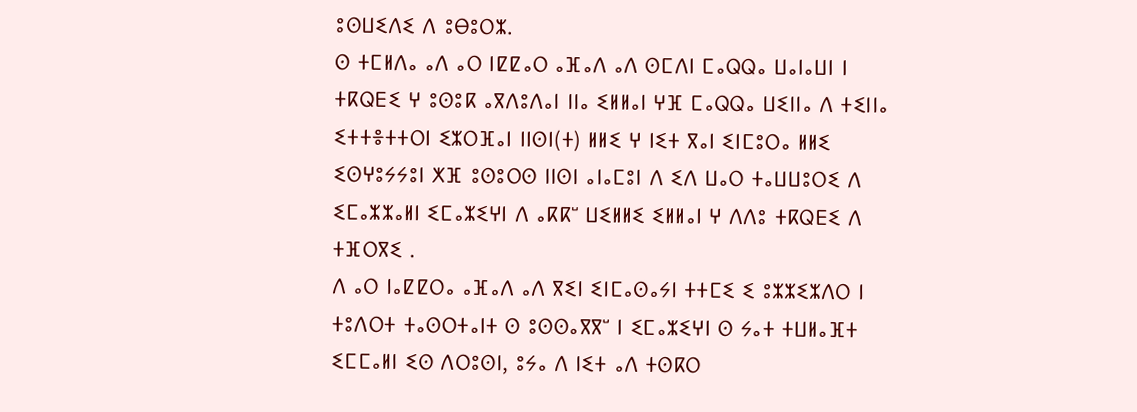ⵓⵙⵡⵉⴷⵉ ⴷ ⵓⴱⵓⵔⵣ.
ⵙ ⵜⵎⵍⴷⴰ ⴰⴷ ⴰⵔ ⵏⵇⵇⴰⵔ ⴰⴼⴰⴷ ⴰⴷ ⵙⵎⴷⵏ ⵎⴰⵕⵕⴰ ⵡⴰⵏⴰⵡⵏ ⵏ ⵜⴽⵕⴹⵉ ⵖ ⵓⵙⵓⴽ ⴰⴳⴷⵓⴷⴰⵏ ⵏⵏⴰ ⵉⵍⵍⴰⵏ ⵖⴼ ⵎⴰⵕⵕⴰ ⵡⵉⵏⵏⴰ ⴷ ⵜⵉⵏⵏⴰ ⵉⵜⵜⴻⵜⵜⵔⵏ ⵉⵣⵔⴼⴰⵏ ⵏⵏⵙⵏ(ⵜ) ⵍⵍⵉ ⵖ ⵏⵉⵜ ⴳⴰⵏ ⵉⵏⵎⵓⵔⴰ ⵍⵍⵉ ⵉⵙⵖⵓⵢⵢⵓⵏ ⵅⴼ ⵓⵙⵓⵔⵙ ⵏⵏⵙⵏ ⴰⵏⴰⵎⵓⵏ ⴷ ⵉⴷ ⵡⴰⵔ ⵜⴰⵡⵡⵓⵔⵉ ⴷ ⵉⵎⴰⵣⵣⴰⵍⵏ ⵉⵎⴰⵣⵉⵖⵏ ⴷ ⴰⴽⴽⵯ ⵡⵉⵍⵍⵉ ⵉⵍⵍⴰⵏ ⵖ ⴷⴷⵓ ⵜⴽⵕⴹⵉ ⴷ ⵜⴼⵔⴳⵉ .
ⴷ ⴰⵔ ⵏⴰⵇⵇⵔⴰ ⴰⴼⴰⴷ ⴰⴷ ⴳⵉⵏ ⵉⵏⵎⴰⵙⴰⵢⵏ ⵜⵜⵎⵉ ⵉ ⵓⵣⵣⵉⵣⴷⵔ ⵏ ⵜⵓⴷⵔⵜ ⵜⴰⵙⵔⵜⴰⵏⵜ ⵙ ⵓⵙⵙⴰⴳⴳⵯ ⵏ ⵉⵎⴰⵣⵉⵖⵏ ⵙ ⵢⴰⵜ ⵜⵡⵍⴰⴼⵜ ⵉⵎⵎⴰⵍⵏ ⵉⵙ ⴷⵔⵓⵙⵏ, ⵓⵢⴰ ⴷ ⵏⵉⵜ ⴰⴷ ⵜⵙⴽⵔ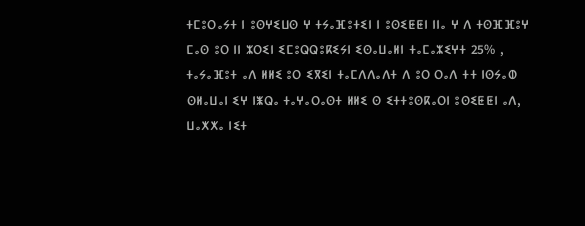ⵜⵎⵓⵔⴰⵢⵜ ⵏ ⵓⵙⵖⵉⵡⵙ ⵖ ⵜⵢⴰⴼⵓⵜⵉⵏ ⵏ ⵓⵙⵉⵟⵟⵏ ⵏⵏⴰ ⵖ ⴷ ⵜⵙⴼⴼⵓⵖ ⵎⴰⵙ ⵓⵔ ⵏⵏ ⵣⵔⵉⵏ ⵉⵎⵓⵕⵕⵓⴽⵉⵢⵏ ⵉⵙⴰⵡⴰⵍⵏ ⵜⴰⵎⴰⵣⵉⵖⵜ 25% , ⵜⴰⵢⴰⴼⵓⵜ ⴰⴷ ⵍⵍⵉ ⵓⵔ ⵉⴳⵉⵏ ⵜⴰⵎⴷⴷⴰⴷⵜ ⴷ ⵓⵔ ⵔⴰⴷ ⵜⵜ ⵏⵙⵢⴰⵀ ⵙⵍⴰⵡⴰⵏ ⵉⵖ ⵏⵥⵕⴰ ⵜⴰⵖⴰⵔⴰⵙⵜ ⵍⵍⵉ ⵙ ⵉⵜⵜⵓⵙⴽⴰⵔⵏ ⵓⵙⵉⵟⵟⵏ ⴰⴷ, ⵡⴰⵅⵅⴰ ⵏⵉⵜ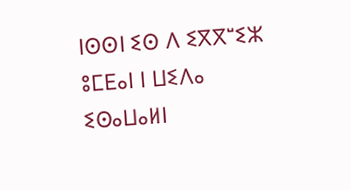ⵏⵙⵙⵏ ⵉⵙ ⴷ ⵉⴳⴳⵯⵉⵣ ⵓⵎⴹⴰⵏ ⵏ ⵡⵉⴷⴰ ⵉⵙⴰⵡⴰⵍⵏ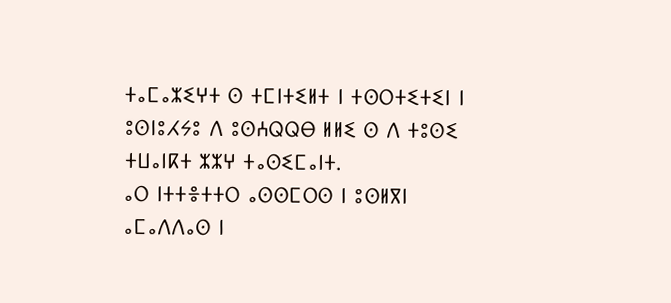ⵜⴰⵎⴰⵣⵉⵖⵜ ⵙ ⵜⵎⵏⵜⵉⵍⵜ ⵏ ⵜⵙⵔⵜⵉⵜⵉⵏ ⵏ ⵓⵙⵏⵓⵃⵢⵓ ⴷ ⵓⵙⵄⵕⵕⴱ ⵍⵍⵉ ⵙ ⴷ ⵜⵓⵙⵉ ⵜⵡⴰⵏⴽⵜ ⵣⵣⵖ ⵜⴰⵙⵉⵎⴰⵏⵜ.
ⴰⵔ ⵏⵜⵜⴻⵜⵜⵔ ⴰⵙⵙⵎⵔⵙ ⵏ ⵓⵙⵍⴳⵏ ⴰⵎⴰⴷⴷⴰⵙ ⵏ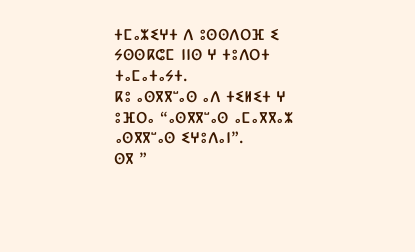ⵜⵎⴰⵣⵉⵖⵜ ⴷ ⵓⵙⵙⴷⵔⴼ ⵉ ⵢⵙⵙⴽⵛⵎ ⵏⵏⵙ ⵖ ⵜⵓⴷⵔⵜ ⵜⴰⵎⴰⵜⴰⵢⵜ.
ⴽⵓ ⴰⵙⴳⴳⵯⴰⵙ ⴰⴷ ⵜⵉⵍⵉⵜ ⵖ ⵓⴼⵔⴰ “ⴰⵙⴳⴳⵯⴰⵙ ⴰⵎⴰⴳⴳⴰⵣ ⴰⵙⴳⴳⵯⴰⵙ ⵉⵖⵓⴷⴰⵏ”.
ⵙⴳ ”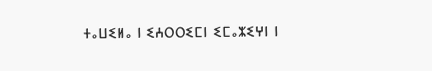ⵜⴰⵡⵉⵍⴰ ⵏ ⵉⵄⵔⵔⵉⵎⵏ ⵉⵎⴰⵣⵉⵖⵏ ⵏ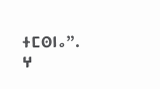ⵜⵎⵙⵏⴰ”.
ⵖ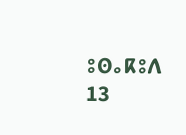ⵓⵙⴰⴽⵓⴷ 13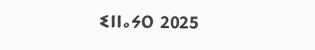ⵉⵏⵏⴰⵢⵔ 2025